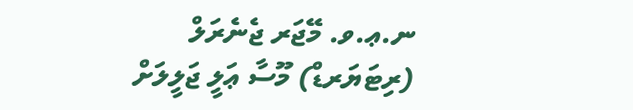ނ.ޢ.ވ. މޭޖަރ ޖެނެރަލް (ރިޓަޔަރޑް) މޫސާ ޢަލީ ޖަލީލަށް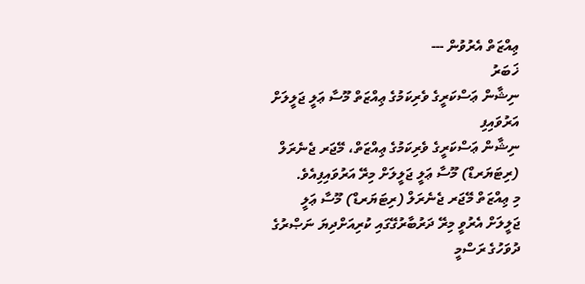ޢިއްޒަތް އެރުވުން ---
ޚަބަރު
ނިޝާން ޢަސްކަރީގެ ވެރިކަމުގެ ޢިއްޒަތް މޫސާ ޢަލީ ޖަލީލަށް އަރުވައިފި
ނިޝާން ޢަސްކަރީގެ ވެރިކަމުގެ ޢިއްޒަތް، މޭޖަރ ޖެނެރަލް (ރިޓަޔަރޑް) މޫސާ ޢަލީ ޖަލީލަށް މިރޭ އަރުވައިފިއެވެ.
މި ޢިއްޒަތް މޭޖަރ ޖެނެރަލް (ރިޓަޔަރޑް) މޫސާ ޢަލީ ޖަލީލަށް އެރުވީ މިރޭ ދަރުބާރުގޭގައި ކުރިއަށްދިޔަ ނަޞްރުގެ ދުވަހުގެ ރަސްމީ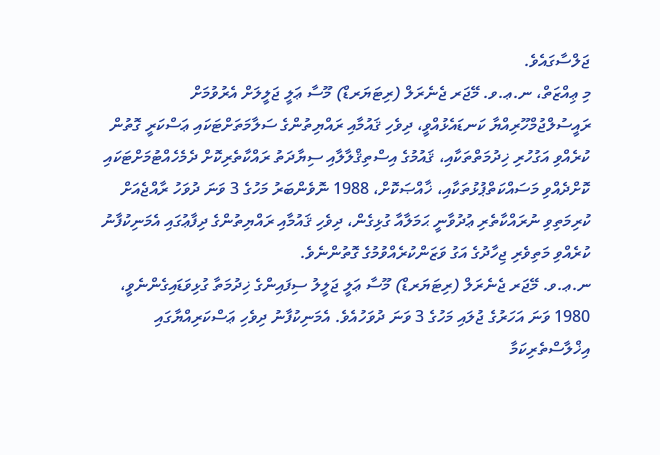ޖަލްސާގައެވެ.
މި ޢިއްޒަތް، ނ.ޢ.ވ. މޭޖަރ ޖެނެރަލް (ރިޓަޔަރޑް) މޫސާ ޢަލީ ޖަލީލަށް އެރުވުމަށް ރައީސުލްޖުމްހޫރިއްޔާ ކަނޑައެޅުއްވީ، ދިވެހި ޤައުމާއި ރައްޔިތުންގެ ސަލާމަތަށްޓަކައި ޢަސްކަރީ ގޮތުން ކުރެއްވި އަގުހުރި ޚިދުމަތްތަކާއި، ޤައުމުގެ އިސްތިޤްލާލާއި ސިޔާދަތު ރައްކާތެރިކޮށް ދެމެހެއްޓުމަށްޓަކައި ކޮށްދެއްވި މަސައްކަތްޕުޅުތަކާއި، ޚާއްޞަކޮށް، 1988 ނޮވެންބަރު މަހުގެ 3 ވަނަ ދުވަހު ރާއްޖެއަށް ކުރިމަތިވި ނުރައްކާތެރި ޢުދުވާނީ ޙަމަލާއާ ގުޅިގެން، ދިވެހި ޤައުމާއި ރައްޔިތުންގެ ދިފާޢުގައި އެމަނިކުފާނު ކުރެއްވި މަތިވެރި ޖިހާދުގެ އަގު ވަޒަންކުރެއްވުމުގެ ގޮތުންނެވެ.
ނ.ޢ.ވ. މޭޖަރ ޖެނެރަލް (ރިޓަޔަރޑް) މޫސާ ޢަލީ ޖަލީލު ސިފައިންގެ ޚިދުމަތާ ގުޅިވަޑައިގެންނެވީ، 1980 ވަނަ އަހަރުގެ ޖުލައި މަހުގެ 3 ވަނަ ދުވަހުއެވެ. އެމަނިކުފާނު ދިވެހި ޢަސްކަރިއްޔާގައި އިޚްލާސްތެރިކަމާ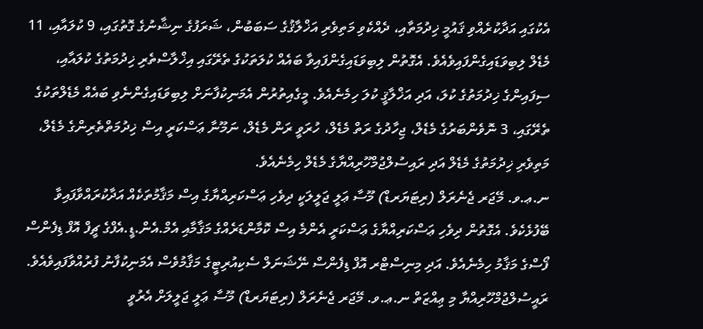އެކުގައި އަދާކުރެއްވި ޤައުމީ ޚިދުމަތާއި، ދެއްކެވި މަތިވެރި އަޚްލާޤުގެ ސަބަބުން، ޝަރަފުގެ ނިޝާނުގެ ގޮތުގައި، 9 ކުލައާއި، 11 މެޑެލް ލިބިވަޑައިގެންފައިވެއެވެ. އެގޮތުން ލިބިވަޑައިގެންފައިވާ ބައެއް ކުލަތަކުގެ ތެރޭގައި އިޚްލާސްތެރި ޚިދުމަތުގެ ކުލައާއި، ސިފައިންގެ ޚިދުމަތުގެ ކުލަ، އަދި އަޚްލާޤީ ކުލަ ހިމެނެއެވެ. މީގެއިތުރުން އެމަނިކުފާނަށް ލިބިވަޑައިގެންނެވި ބައެއް މެޑެލްތަކުގެ ތެރޭގައި، 3 ނޮވެންބަރުގެ މެޑެލް، ޖިހާދުގެ ރަތް މެޑެލް، ހުރަވީ ރަން މެޑެލް، ނަމޫނާ ޢަސްކަރީ އިސް ޚިދުމަތްތެރިންގެ މެޑެލް، މަތިވެރި ޚިދުމަތުގެ މެޑެލް އަދި ރައިސުލްޖުމްހޫރިއްޔާގެ މެޑެލް ހިމެނެއެވެ.
ނ.ޢ.ވ. މޭޖަރ ޖެނެރަލް (ރިޓަޔަރޑް) މޫސާ ޢަލީ ޖަލީލަކީ ދިވެހި ޢަސްކަރިއްޔާގެ އިސް މަޤާމުތަކެއް އަދާކުރައްވާފައިވާ ބޭފުޅެކެވެ. އެގޮތުން ދިވެހި ޢަސްކަރިއްޔާގެ ޢަސްކަރީ އެންމެ އިސް ކޮމާންޑަރެއްގެ މަޤާމާއި އެމް.އެން.ޑީ.އެފްގެ ޗީފް އޮފް ޑިފެންސް ފޯސްގެ މަޤާމު ހިމެނެއެވެ. އަދި މިނިސްޓްރ އޮފް ޑިފެންސް ނޭޝަނަލް ސެކިއުރިޓީގެ މަޤާމުވެސް އެމަނިކުފާނު ފުރުއްވާފައިވެއެވެ.
ރައީސުލްޖުމްހޫރިއްޔާ މި ޢިއްޒަތް ނ.ޢ.ވ. މޭޖަރ ޖެނެރަލް (ރިޓަޔަރޑް) މޫސާ ޢަލީ ޖަލީލަށް އެރުވީ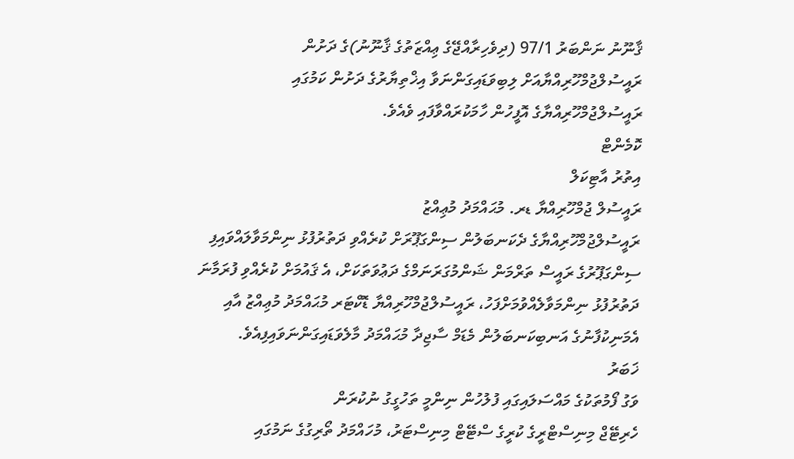ޤާނޫނު ނަންބަރު 97/1 (ދިވެހިރާއްޖޭގެ ޢިއްޒަތުގެ ޤާނޫނު)ގެ ދަށުން ރައީސުލްޖުމްހޫރިއްޔާއަށް ލިބިވަޑައިގަންނަވާ އިޚްތިޔާރުގެ ދަށުން ކަމުގައި ރައީސުލްޖުމްހޫރިއްޔާގެ އޮފީހުން ހާމަކުރައްވާފައި ވެއެވެ.
ކޮމެންޓް
އިތުރު އާޓިކަލް
ރައީސުލް ޖުމްހޫރިއްޔާ ޑރ. މުޙައްމަދު މުޢިއްޒު
ރައީސުލްޖުމްހޫރިއްޔާގެ ދެކަނބަލުން ސިންގަޕޫރަށް ކުރެއްވި ދަތުރުފުޅު ނިންމަވާލައްވައިފި
ސިންގަޕޫރުގެ ރައީސް ތަރްމަން ޝަންމުގަރަނަމްގެ ދަޢުވަތަކަށް، އެ ޤައުމަށް ކުރެއްވި ފުރަމާނަ ދަތުރުފުޅު ނިންމަވާލެއްވުމަށްފަހު، ރައީސުލްޖުމްހޫރިއްޔާ ޑޮކްޓަރ މުޙައްމަދު މުޢިއްޒު އާއި އެމަނިކުފާނުގެ އަނބިކަނބަލުން މެޑަމް ސާޖިދާ މުޙައްމަދު މާލެވަޑައިގަންނަވައިފިއެވެ.
ޚަބަރު
ވަގު ފޯމުތަކުގެ މައްސަލައިގައި ފުލުހުން ނިންމީ ތަހުގީގު ނުކުރަން
ހެރިޓޭޖް މިނިސްޓްރީގެ ކުރީގެ ސްޓޭޓް މިނިސްޓަރު، މުހައްމަދު ތޯރިގުގެ ނަމުގައި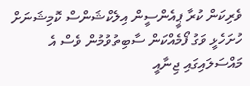ވެރިކަން ކުރާ ޕީއެންސީން އިލެކްޝަންސް ކޮމިޝަނަށް ހުށަހެޅީ ވަގު ފޯމެއްކަން ސާބިތުވުމުން ވެސް އެ މައްސަލައިގައި ޖިނާއީ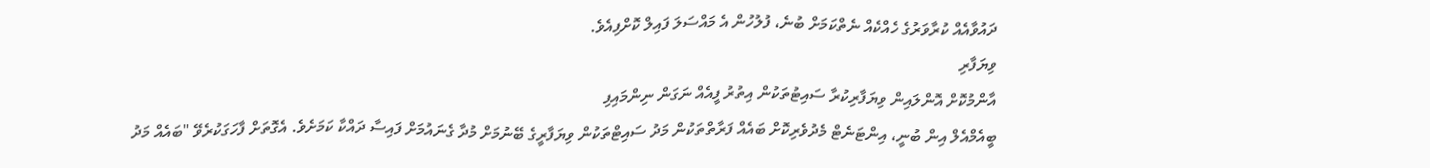ދައުވާއެއް ކުރާވަރުގެ ހެއްކެއް ނެތްކަމަށް ބުނެ، ފުލުހުން އެ މައްސަލަ ފައިލް ކޮށްފިއެވެ.
ވިޔަފާރި
އާންމުކޮށް އޮންލައިން ވިޔަފާރިކުރާ ސައިޓުތަކުން އިތުރު ފީއެއް ނަގަން ނިންމައިފި
ބީއެމްއެލް އިން ބުނީ، އިންޓަނެޓް މެދުވެރިކޮށް ބައެއް ފަރާތްތަކުން މަދު ސައިޓްތަކުން ވިޔަފާރީގެ ބޭނުމަށް މުދާ ގެނައުމަށް ފައިސާ ދައްކާ ކަމަށެވެ. އެގޮތަށް ފާހަގަކުރެވޭ "ބައެއް މަދު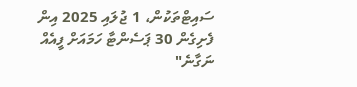ސައިޓްތަކުން، 1 ޖުލައި 2025 އިން ފެށިގެން 30 ޕަސެންޓާ ހަމައަށް ފީއެއް ނަގާނެ"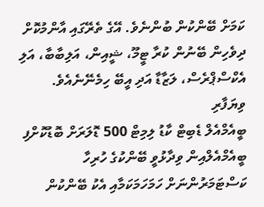ކަމަށް ބޭންކުން ބުންނެވެ. އޭގެ ތެރޭގައި އާންމުކޮށް ދިވެހިން ބޭނުން ކުރާ ޓީމޫ، ޝީއިން، އަލިބާބާ، އަލި އެކްސްޕްރެސް، ލަޒާޑާ އަދި އީބޭ ހިމެނޭނެއެވެ.
ވިޔަފާރި
ބީއެމްއެލް ޑެބިޓް ކާޑު ލިމިޓް 500 ޑޮލަރަށް ބޮޑުކޮށްފި
ބީއެމްއެލްއިން ވިދާޅުވީ ބޭންކުގެ ހުރިހާ ކަސްޓަމަރުންނަށް ހަމަހަމަކަމާއި އެކު ބޭންކުން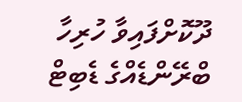ދޫކޮށްފައިވާ ހުރިހާ ބްރޭންޑެއްގެ ޑެބިޓް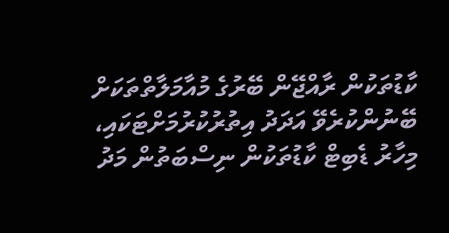ކާޑުތަކުން ރާއްޖޭން ބޭރުގެ މުއާމަލާތްތަކަށް ބޭނުންކުރެވޭ އަދަދު އިތުރުކުރުމަށްޓަކައި، މިހާރު ޑެބިޓް ކާޑުތަކުން ނިސްބަތުން މަދު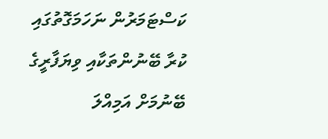ކަސްޓަމަރުން ނަހަމަގޮތުގައި ކުރާ ބޭނުންތަކާއި ވިޔަފާރީގެ ބޭނުމަށް އަމިއްލަ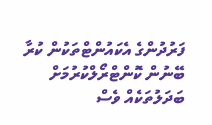ފަރުދުންގެ އެކައުންޓްތަކުން ކުރާ ބޭނުން ކޮންޓްރޯލްކުރުމަށް ބަދަލުތަކެއް ވެސް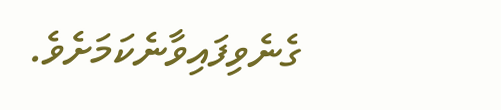ގެނެވިފައިވާނެކަމަށެވެ.